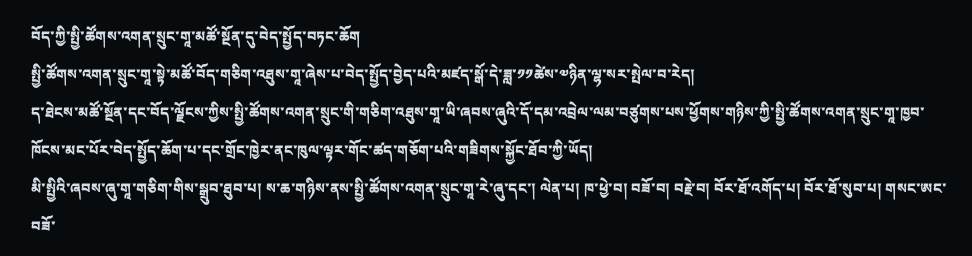བོད་ཀྱི་སྤྱི་ཚོགས་འགན་སྲུང་གཱ་མཚོ་སྔོན་དུ་བེད་སྤྱོད་བཏང་ཆོག
སྤྱི་ཚོགས་འགན་སྲུང་གཱ་སྟེ་མཚོ་བོད་གཅིག་འཐུས་གཱ་ཞེས་པ་བེད་སྤྱོད་བྱེད་པའི་མཛད་སྒོ་དེ་ཟླ་༡༡ཚེས་༧ཉིན་ལྷ་སར་སྤེལ་བ་རེད།
ད་ཐེངས་མཚོ་སྔོན་དང་བོད་ལྗོངས་ཀྱིས་སྤྱི་ཚོགས་འགན་སྲུང་གི་གཅིག་འཐུས་གཱ་ཡི་ཞབས་ཞུའི་དོ་དམ་འབྲེལ་ལམ་བཙུགས་པས་ཕྱོགས་གཉིས་ཀྱི་སྤྱི་ཚོགས་འགན་སྲུང་གཱ་ཁྱབ་ཁོངས་མང་པོར་བེད་སྤྱོད་ཆོག་པ་དང་གྲོང་ཁྱེར་ནང་ཁུལ་ལྟར་གོང་ཚད་གཅོག་པའི་གཟིགས་སྐྱོང་ཐོབ་ཀྱི་ཡོད།
མི་སྤྱིའི་ཞབས་ཞུ་གཱ་གཅིག་གིས་སྒྲུབ་ཐུབ་པ། ས་ཆ་གཉིས་ནས་སྤྱི་ཚོགས་འགན་སྲུང་གཱ་རེ་ཞུ་དང་། ལེན་པ། ཁ་ཕྱེ་བ། བཟོ་བ། བརྗེ་བ། བོར་ཐོ་འགོད་པ། བོར་ཐོ་སུབ་པ། གསང་ཨང་བཟོ་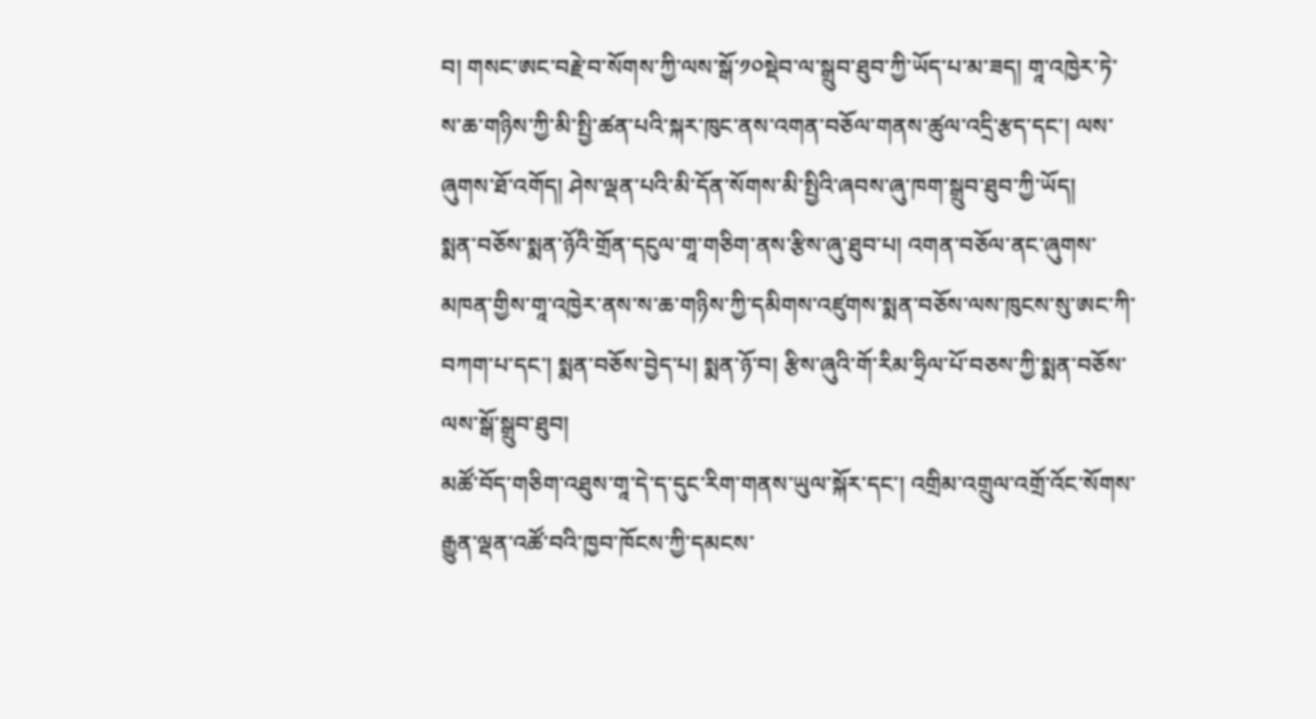བ། གསང་ཨང་བརྗེ་བ་སོགས་ཀྱི་ལས་སྒོ་༡༠སྡེབ་ལ་སྒྲུབ་ཐུབ་ཀྱི་ཡོད་པ་མ་ཟད། གཱ་འཁྱེར་ཏེ་ས་ཆ་གཉིས་ཀྱི་མི་སྤྱི་ཚན་པའི་སྐར་ཁུང་ནས་འགན་བཅོལ་གནས་ཚུལ་འདྲི་རྩད་དང་། ལས་ཞུགས་ཐོ་འགོད། ཤེས་ལྡན་པའི་མི་དོན་སོགས་མི་སྤྱིའི་ཞབས་ཞུ་ཁག་སྒྲུབ་ཐུབ་ཀྱི་ཡོད།
སྨན་བཅོས་སྨན་ཉོའི་གྲོན་དངུལ་གཱ་གཅིག་ནས་རྩིས་ཞུ་ཐུབ་པ། འགན་བཅོལ་ནང་ཞུགས་མཁན་གྱིས་གཱ་འཁྱེར་ནས་ས་ཆ་གཉིས་ཀྱི་དམིགས་འཛུགས་སྨན་བཅོས་ལས་ཁུངས་སུ་ཨང་ཀི་བཀག་པ་དང་། སྨན་བཅོས་བྱེད་པ། སྨན་ཉོ་བ། རྩིས་ཞུའི་གོ་རིམ་ཧྲིལ་པོ་བཅས་ཀྱི་སྨན་བཅོས་ལས་སྒོ་སྒྲུབ་ཐུབ།
མཚོ་བོད་གཅིག་འཐུས་གཱ་དེ་ད་དུང་རིག་གནས་ཡུལ་སྐོར་དང་། འགྲིམ་འགྲུལ་འགྲོ་འོང་སོགས་རྒྱུན་ལྡན་འཚོ་བའི་ཁྱབ་ཁོངས་ཀྱི་དམངས་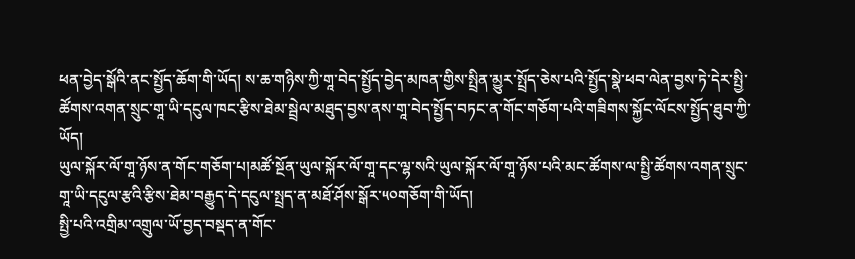ཕན་བྱེད་སྒོའི་ནང་སྤྱོད་ཆོག་གི་ཡོད། ས་ཆ་གཉིས་ཀྱི་གཱ་བེད་སྤྱོད་བྱེད་མཁན་གྱིས་སྤྲིན་མྱུར་སྤྲོད་ཅེས་པའི་སྤྱོད་སྣེ་ཕབ་ལེན་བྱས་ཏེ་དེར་སྤྱི་ཚོགས་འགན་སྲུང་གཱ་ཡི་དངུལ་ཁང་རྩིས་ཐེམ་སྦྲེལ་མཐུད་བྱས་ནས་གཱ་བེད་སྤྱོད་བཏང་ན་གོང་གཅོག་པའི་གཟིགས་སྐྱོང་ལོངས་སྤྱོད་ཐུབ་ཀྱི་ཡོད།
ཡུལ་སྐོར་ལོ་གཱ་ཉོས་ན་གོང་གཅོག་པ།མཚོ་སྔོན་ཡུལ་སྐོར་ལོ་གཱ་དང་ལྷ་སའི་ཡུལ་སྐོར་ལོ་གཱ་ཉོས་པའི་མང་ཚོགས་ལ་སྤྱི་ཚོགས་འགན་སྲུང་གཱ་ཡི་དངུལ་རྩའི་རྩིས་ཐེམ་བརྒྱུད་དེ་དངུལ་སྤྲད་ན་མཐོ་ཤོས་སྒོར་༥༠གཅོག་གི་ཡོད།
སྤྱི་པའི་འགྲིམ་འགྲུལ་ཡོ་བྱད་བསྡད་ན་གོང་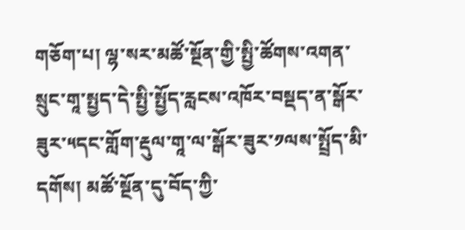གཅོག་པ། ལྷ་སར་མཚོ་སྔོན་གྱི་སྤྱི་ཚོགས་འགན་སྲུང་གཱ་སྤྱད་དེ་སྤྱི་སྤྱོད་རླངས་འཁོར་བསྡད་ན་སྒོར་ཟུར་༥དང་གློག་རྡུལ་གཱ་ལ་སྒོར་ཟུར་༡ལས་སྤྲོད་མི་དགོས། མཚོ་སྔོན་དུ་བོད་ཀྱི་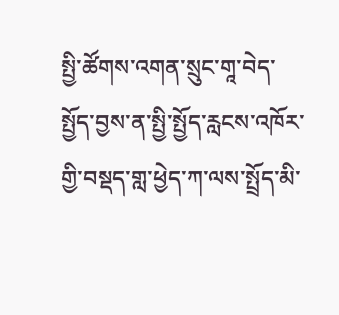སྤྱི་ཚོགས་འགན་སྲུང་གཱ་བེད་སྤྱོད་བྱས་ན་སྤྱི་སྤྱོད་རླངས་འཁོར་གྱི་བསྡད་གླ་ཕྱེད་ཀ་ལས་སྤྲོད་མི་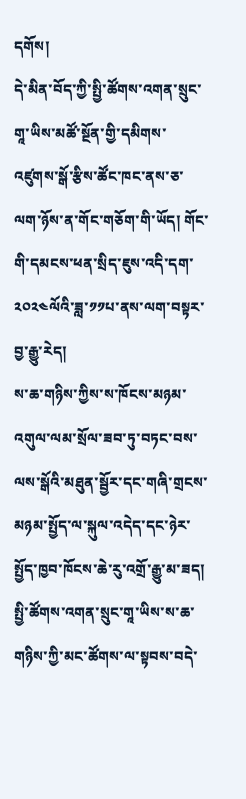དགོས།
དེ་མིན་བོད་ཀྱི་སྤྱི་ཚོགས་འགན་སྲུང་གཱ་ཡིས་མཚོ་སྔོན་གྱི་དམིགས་འཛུགས་སྒོ་རྩིས་ཚོང་ཁང་ནས་ཅ་ལག་ཉོས་ན་གོང་གཅོག་གི་ཡོད། གོང་གི་དམངས་ཕན་སྲིད་ཇུས་འདི་དག་༢༠༢༤ལོའི་ཟླ་༡༡པ་ནས་ལག་བསྟར་བྱ་རྒྱུ་རེད།
ས་ཆ་གཉིས་ཀྱིས་ས་ཁོངས་མཉམ་འགུལ་ལམ་སྲོལ་ཟབ་ཏུ་བཏང་བས་ལས་སྒོའི་མཐུན་སྦྱོར་དང་གཞི་གྲངས་མཉམ་སྤྱོད་ལ་སྐུལ་འདེད་དང་ཉེར་སྤྱོད་ཁྱབ་ཁོངས་ཆེ་རུ་འགྲོ་རྒྱུ་མ་ཟད། སྤྱི་ཚོགས་འགན་སྲུང་གཱ་ཡིས་ས་ཆ་གཉིས་ཀྱི་མང་ཚོགས་ལ་སྟབས་བདེ་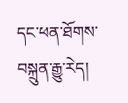དང་ཕན་ཐོགས་བསྐྲུན་རྒྱུ་རེད།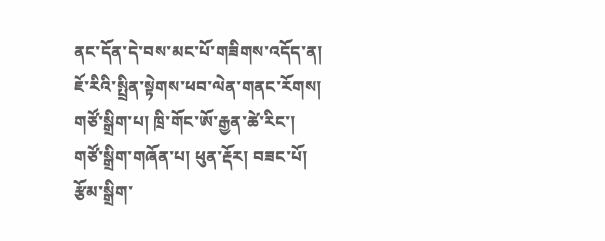ནང་དོན་དེ་བས་མང་པོ་གཟིགས་འདོད་ན།
ཇོ་རིའི་སྤྲིན་སྟེགས་ཕབ་ལེན་གནང་རོགས།
གཙོ་སྒྲིག་པ། ཁྲི་གོང་ཨོ་རྒྱན་ཚེ་རིང་།
གཙོ་སྒྲིག་གཞོན་པ། ཕུན་རྡོར། བཟང་པོ།
རྩོམ་སྒྲིག་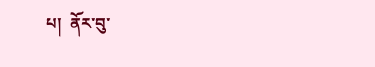པ།  ནོར་བུ་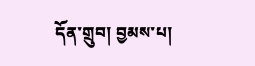དོན་གྲུབ། བྱམས་པ།